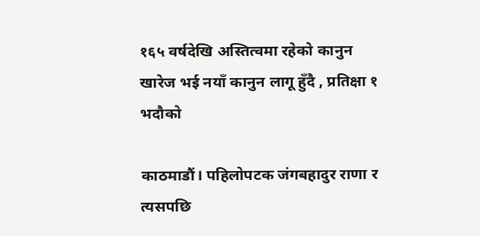१६५ वर्षदेखि अस्तित्वमा रहेको कानुन खारेज भई नयाँ कानुन लागू हुँदै , प्रतिक्षा १ भदौको

काठमाडौं। पहिलोपटक जंगबहादुर राणा र त्यसपछि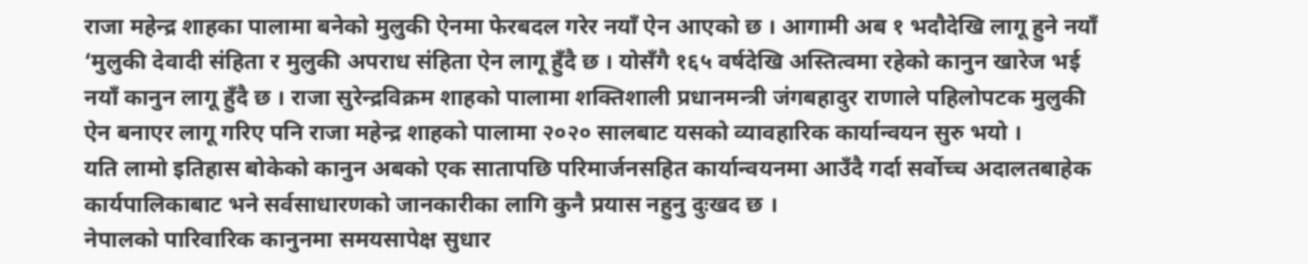राजा महेन्द्र शाहका पालामा बनेको मुलुकी ऐनमा फेरबदल गरेर नयाँ ऐन आएको छ । आगामी अब १ भदौदेखि लागू हुने नयाँ ‘मुलुकी देवादी संहिता र मुलुकी अपराध संहिता ऐन लागू हुँदै छ । योसँगै १६५ वर्षदेखि अस्तित्वमा रहेको कानुन खारेज भई नयाँ कानुन लागू हुँदै छ । राजा सुरेन्द्रविक्रम शाहको पालामा शक्तिशाली प्रधानमन्त्री जंगबहादुर राणाले पहिलोपटक मुलुकी ऐन बनाएर लागू गरिए पनि राजा महेन्द्र शाहको पालामा २०२० सालबाट यसको व्यावहारिक कार्यान्वयन सुरु भयो ।
यति लामो इतिहास बोकेको कानुन अबको एक सातापछि परिमार्जनसहित कार्यान्वयनमा आउँदै गर्दा सर्वोच्च अदालतबाहेक कार्यपालिकाबाट भने सर्वसाधारणको जानकारीका लागि कुनै प्रयास नहुनु दुःखद छ ।
नेपालको पारिवारिक कानुनमा समयसापेक्ष सुधार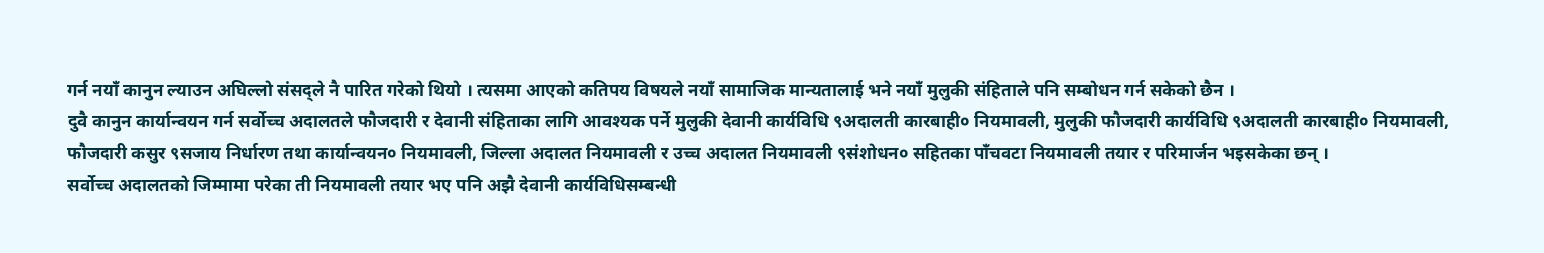गर्न नयाँ कानुन ल्याउन अघिल्लो संसद्ले नै पारित गरेको थियो । त्यसमा आएको कतिपय विषयले नयाँ सामाजिक मान्यतालाई भने नयाँ मुलुकी संहिताले पनि सम्बोधन गर्न सकेको छैन ।
दुवै कानुन कार्यान्वयन गर्न सर्वोच्च अदालतले फौजदारी र देवानी संहिताका लागि आवश्यक पर्ने मुलुकी देवानी कार्यविधि ९अदालती कारबाही० नियमावली, मुलुकी फौजदारी कार्यविधि ९अदालती कारबाही० नियमावली, फौजदारी कसुर ९सजाय निर्धारण तथा कार्यान्वयन० नियमावली, जिल्ला अदालत नियमावली र उच्च अदालत नियमावली ९संशोधन० सहितका पाँचवटा नियमावली तयार र परिमार्जन भइसकेका छन् ।
सर्वोच्च अदालतको जिम्मामा परेका ती नियमावली तयार भए पनि अझै देवानी कार्यविधिसम्बन्धी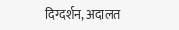दिग्दर्शन, अदालत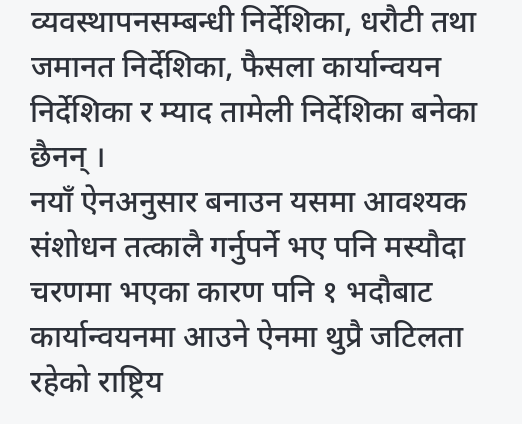व्यवस्थापनसम्बन्धी निर्देशिका, धरौटी तथा जमानत निर्देशिका, फैसला कार्यान्वयन निर्देशिका र म्याद तामेली निर्देशिका बनेका छैनन् ।
नयाँ ऐनअनुसार बनाउन यसमा आवश्यक संशोधन तत्कालै गर्नुपर्ने भए पनि मस्यौदा चरणमा भएका कारण पनि १ भदौबाट कार्यान्वयनमा आउने ऐनमा थुप्रै जटिलता रहेको राष्ट्रिय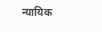न्यायिक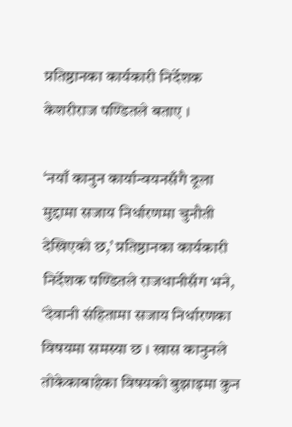प्रतिष्ठानका कार्यकारी निर्देशक केशरीराज पण्डितले बताए ।

‘नयाँ कानुन कार्यान्वयनसँगै ठूला मुद्दामा सजाय निर्धारणमा चुनौती देखिएको छ,’ प्रतिष्ठानका कार्यकारी निर्देशक पण्डितले राजधानीसँग भने, ‘देवानी संहितामा सजाय निर्धारणका विषयमा समस्या छ । खास कानुनले तोकेकाबाहेका विषयको बुझाइमा कुन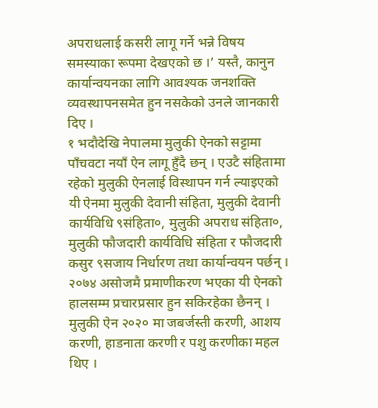अपराधलाई कसरी लागू गर्ने भन्ने विषय समस्याका रूपमा देखएको छ ।’ यस्तै, कानुन कार्यान्वयनका लागि आवश्यक जनशक्ति व्यवस्थापनसमेत हुन नसकेको उनले जानकारी दिए ।
१ भदौदेखि नेपालमा मुलुकी ऐनको सट्टामा पाँचवटा नयाँ ऐन लागू हुँदै छन् । एउटै संहितामा रहेको मुलुकी ऐनलाई विस्थापन गर्न ल्याइएको यी ऐनमा मुलुकी देवानी संहिता, मुलुकी देवानी कार्यविधि ९संहिता०, मुलुकी अपराध संहिता०, मुलुकी फौजदारी कार्यविधि संहिता र फौजदारी कसुर ९सजाय निर्धारण तथा कार्यान्वयन पर्छन् ।
२०७४ असोजमै प्रमाणीकरण भएका यी ऐनको हालसम्म प्रचारप्रसार हुन सकिरहेका छैनन् । मुलुकी ऐन २०२० मा जबर्जस्ती करणी, आशय करणी, हाडनाता करणी र पशु करणीका महल थिए ।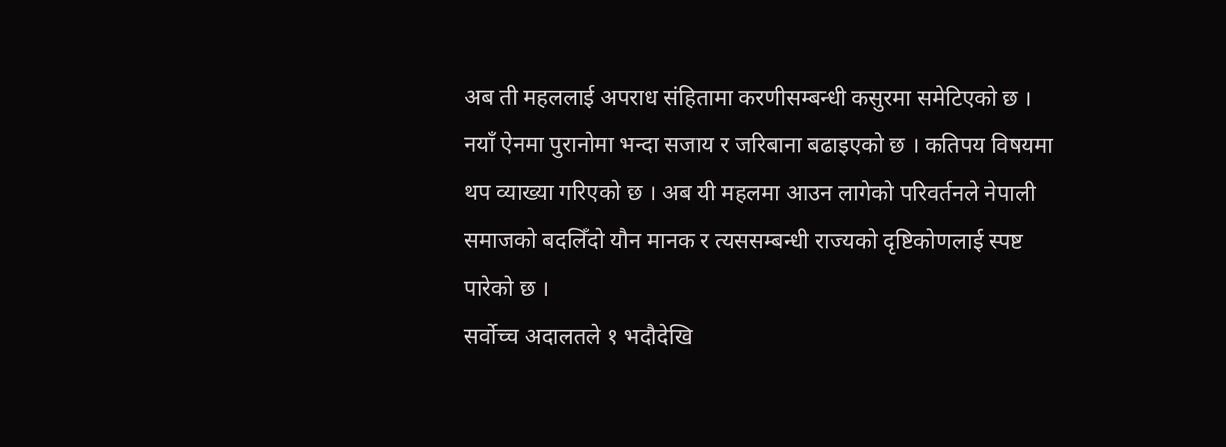अब ती महललाई अपराध संहितामा करणीसम्बन्धी कसुरमा समेटिएको छ ।
नयाँ ऐनमा पुरानोमा भन्दा सजाय र जरिबाना बढाइएको छ । कतिपय विषयमा थप व्याख्या गरिएको छ । अब यी महलमा आउन लागेको परिवर्तनले नेपाली समाजको बदलिँदो यौन मानक र त्यससम्बन्धी राज्यको दृष्टिकोणलाई स्पष्ट पारेको छ ।
सर्वोच्च अदालतले १ भदौदेखि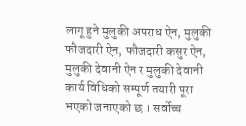लागू हुने मुलुकी अपराध ऐन, मुलुकी फौजदारी ऐन, फौजदारी कसुर ऐन, मुलुकी देवानी ऐन र मुलुकी देवानी कार्य विधिको सम्पूर्ण तयारी पूरा भएको जनाएको छ । सर्वोच्च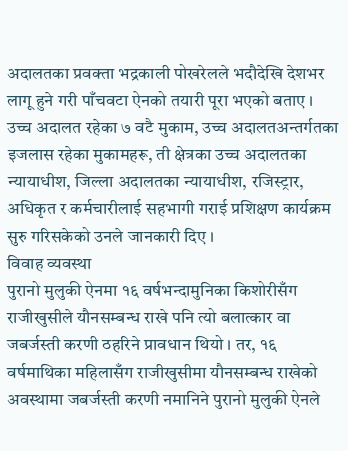अदालतका प्रवक्ता भद्रकाली पोखरेलले भदौदेखि देशभर लागू हुने गरी पाँचवटा ऐनको तयारी पूरा भएको बताए । उच्च अदालत रहेका ७ वटै मुकाम, उच्च अदालतअन्तर्गतका इजलास रहेका मुकामहरू, ती क्षेत्रका उच्च अदालतका न्यायाधीश, जिल्ला अदालतका न्यायाधीश, रजिस्ट्रार, अधिकृत र कर्मचारीलाई सहभागी गराई प्रशिक्षण कार्यक्रम सुरु गरिसकेको उनले जानकारी दिए ।
विवाह व्यवस्था
पुरानो मुलुकी ऐनमा १६ वर्षभन्दामुनिका किशोरीसँग राजीखुसीले यौनसम्बन्ध राखे पनि त्यो बलात्कार वा जबर्जस्ती करणी ठहरिने प्रावधान थियो । तर, १६ वर्षमाथिका महिलासँग राजीखुसीमा यौनसम्बन्ध राखेको अवस्थामा जबर्जस्ती करणी नमानिने पुरानो मुलुकी ऐनले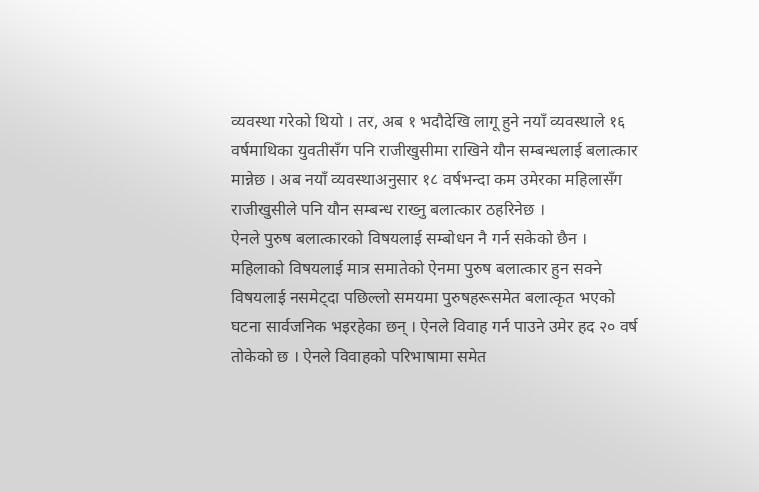व्यवस्था गरेको थियो । तर, अब १ भदौदेखि लागू हुने नयाँ व्यवस्थाले १६ वर्षमाथिका युवतीसँग पनि राजीखुसीमा राखिने यौन सम्बन्धलाई बलात्कार मान्नेछ । अब नयाँ व्यवस्थाअनुसार १८ वर्षभन्दा कम उमेरका महिलासँग राजीखुसीले पनि यौन सम्बन्ध राख्नु बलात्कार ठहरिनेछ ।
ऐनले पुरुष बलात्कारको विषयलाई सम्बोधन नै गर्न सकेको छैन । महिलाको विषयलाई मात्र समातेको ऐनमा पुरुष बलात्कार हुन सक्ने विषयलाई नसमेट्दा पछिल्लो समयमा पुरुषहरूसमेत बलात्कृत भएको घटना सार्वजनिक भइरहेका छन् । ऐनले विवाह गर्न पाउने उमेर हद २० वर्ष तोकेको छ । ऐनले विवाहको परिभाषामा समेत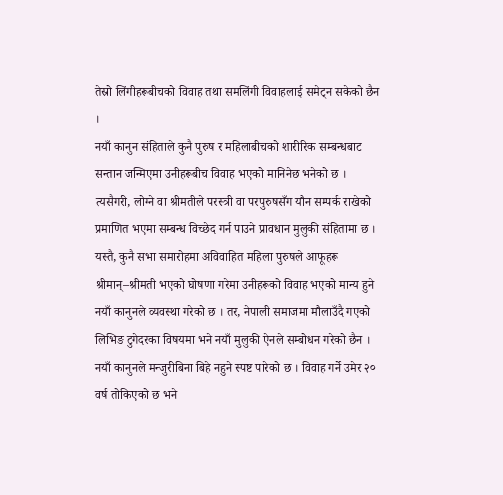तेस्रो लिंगीहरूबीचको विवाह तथा समलिंगी विवाहलाई समेट्न सकेको छैन ।
नयाँ कानुन संहिताले कुनै पुरुष र महिलाबीचको शारीरिक सम्बन्धबाट सन्तान जन्मिएमा उनीहरूबीच विवाह भएको मानिनेछ भनेको छ । त्यसैगरी, लोग्ने वा श्रीमतीले परस्त्री वा परपुरुषसँग यौन सम्पर्क राखेको प्रमाणित भएमा सम्बन्ध विच्छेद गर्न पाउने प्रावधान मुलुकी संहितामा छ । यस्तै, कुनै सभा समारोहमा अविवाहित महिला पुरुषले आफूहरू श्रीमान्–श्रीमती भएको घोषणा गरेमा उनीहरूको विवाह भएको मान्य हुने नयाँ कानुनले व्यवस्था गरेको छ । तर, नेपाली समाजमा मौलाउँदै गएको लिभिङ टुगेदरका विषयमा भने नयाँ मुलुकी ऐनले सम्बोधन गरेको छैन ।
नयाँ कानुनले मन्जुरीबिना बिहे नहुने स्पष्ट पारेको छ । विवाह गर्ने उमेर २० वर्ष तोकिएको छ भने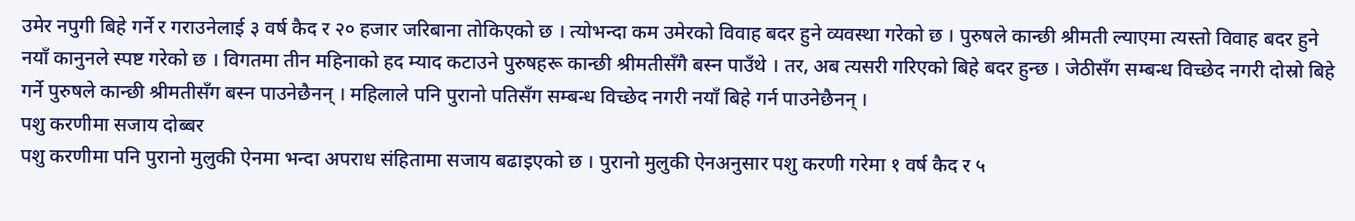उमेर नपुगी बिहे गर्ने र गराउनेलाई ३ वर्ष कैद र २० हजार जरिबाना तोकिएको छ । त्योभन्दा कम उमेरको विवाह बदर हुने व्यवस्था गरेको छ । पुरुषले कान्छी श्रीमती ल्याएमा त्यस्तो विवाह बदर हुने नयाँ कानुनले स्पष्ट गरेको छ । विगतमा तीन महिनाको हद म्याद कटाउने पुरुषहरू कान्छी श्रीमतीसँगै बस्न पाउँथे । तर, अब त्यसरी गरिएको बिहे बदर हुन्छ । जेठीसँग सम्बन्ध विच्छेद नगरी दोस्रो बिहे गर्ने पुरुषले कान्छी श्रीमतीसँग बस्न पाउनेछैनन् । महिलाले पनि पुरानो पतिसँग सम्बन्ध विच्छेद नगरी नयाँ बिहे गर्न पाउनेछैनन् ।
पशु करणीमा सजाय दोब्बर
पशु करणीमा पनि पुरानो मुलुकी ऐनमा भन्दा अपराध संहितामा सजाय बढाइएको छ । पुरानो मुलुकी ऐनअनुसार पशु करणी गरेमा १ वर्ष कैद र ५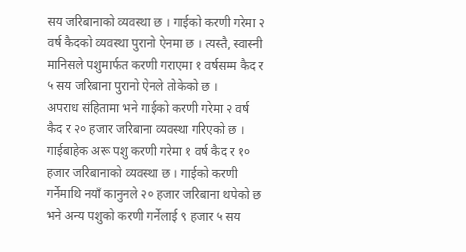सय जरिबानाको व्यवस्था छ । गाईको करणी गरेमा २ वर्ष कैदको व्यवस्था पुरानो ऐनमा छ । त्यस्तै, स्वास्नी मानिसले पशुमार्फत करणी गराएमा १ वर्षसम्म कैद र ५ सय जरिबाना पुरानो ऐनले तोकेको छ ।
अपराध संहितामा भने गाईको करणी गरेमा २ वर्ष कैद र २० हजार जरिबाना व्यवस्था गरिएको छ । गाईबाहेक अरू पशु करणी गरेमा १ वर्ष कैद र १० हजार जरिबानाको व्यवस्था छ । गाईको करणी गर्नेमाथि नयाँ कानुनले २० हजार जरिबाना थपेको छ भने अन्य पशुको करणी गर्नेलाई ९ हजार ५ सय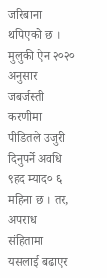जरिबाना थपिएको छ ।
मुलुकी ऐन २०२० अनुसार जबर्जस्ती करणीमा पीडितले उजुरी दिनुपर्ने अवधि ९हद म्याद० ६ महिना छ । तर, अपराध संहितामा यसलाई बढाएर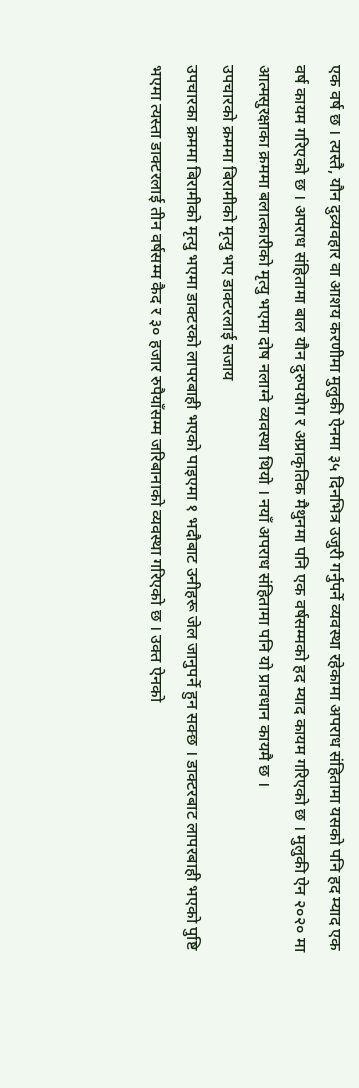एक वर्ष छ । त्यस्तै, यौन दुव्र्यवहार वा आशय करणीमा मुलुकी ऐनमा ३५ दिनभित्र उजुरी गर्नुपर्ने व्यवस्था रहेकामा अपराध संहितामा यसको पनि हद म्याद एक वर्ष कायम गरिएको छ । अपराध संहितामा बाल यौन दुरुपयोग र अप्राकृतिक मैथुनमा पनि एक वर्षसम्मको हद म्याद कायम गरिएको छ । मुलुकी ऐन २०२० मा आत्मसुरक्षाका क्रममा बलात्कारीको मृत्यु भएमा दोष नलाग्ने व्यवस्था थियो । नयाँ अपराध संहितामा पनि यो प्रावधान कायमै छ ।
उपचारको क्रममा बिरामीको मृत्यु भए डाक्टरलाई सजाय
उपचारका क्रममा बिरामीको मृत्यु भएमा डाक्टरको लापरबाही भएको पाइएमा १ भदौबाट उनीहरू जेल जानुपर्ने हुन सक्छ । डाक्टरबाट लापरबाही भएको पुष्टि भएमा त्यस्ता डाक्टरलाई तीन वर्षसम्म कैद र ३० हजार रुपैयाँसम्म जरिबानाको व्यवस्था गरिएको छ । उक्त ऐनको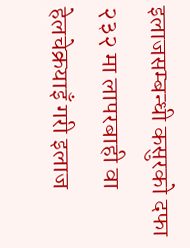इलाजसम्बन्धी कसुरको दफा २३२ मा लापरबाही वा हेलचेक्रयाइँ गरी इलाज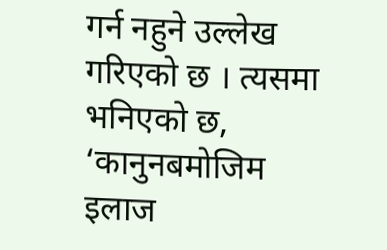गर्न नहुने उल्लेख गरिएको छ । त्यसमा भनिएको छ, ‘कानुनबमोजिम इलाज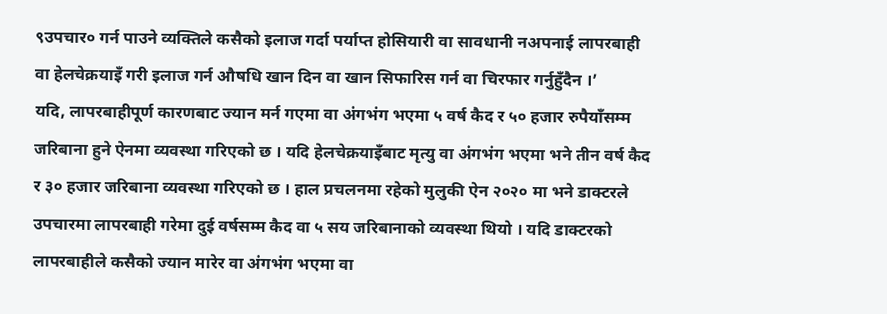९उपचार० गर्न पाउने व्यक्तिले कसैको इलाज गर्दा पर्याप्त होसियारी वा सावधानी नअपनाई लापरबाही वा हेलचेक्रयाइँ गरी इलाज गर्न औषधि खान दिन वा खान सिफारिस गर्न वा चिरफार गर्नुहुँदैन ।’
यदि, लापरबाहीपूर्ण कारणबाट ज्यान मर्न गएमा वा अंगभंग भएमा ५ वर्ष कैद र ५० हजार रुपैयाँसम्म जरिबाना हुने ऐनमा व्यवस्था गरिएको छ । यदि हेलचेक्रयाइँबाट मृत्यु वा अंगभंग भएमा भने तीन वर्ष कैद र ३० हजार जरिबाना व्यवस्था गरिएको छ । हाल प्रचलनमा रहेको मुलुकी ऐन २०२० मा भने डाक्टरले उपचारमा लापरबाही गरेमा दुई वर्षसम्म कैद वा ५ सय जरिबानाको व्यवस्था थियो । यदि डाक्टरको लापरबाहीले कसैको ज्यान मारेर वा अंगभंग भएमा वा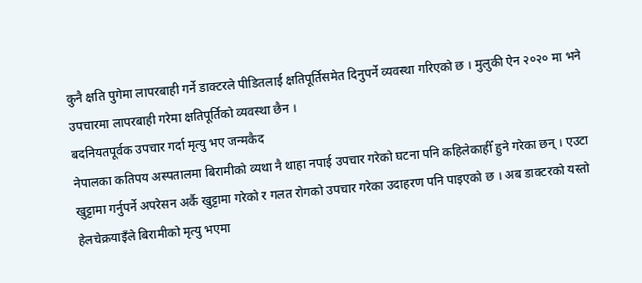कुनै क्षति पुगेमा लापरबाही गर्ने डाक्टरले पीडितलाई क्षतिपूर्तिसमेत दिनुपर्ने व्यवस्था गरिएको छ । मुलुकी ऐन २०२० मा भने उपचारमा लापरबाही गरेमा क्षतिपूर्तिको व्यवस्था छैन ।
बदनियतपूर्वक उपचार गर्दा मृत्यु भए जन्मकैद
नेपालका कतिपय अस्पतालमा बिरामीको व्यथा नै थाहा नपाई उपचार गरेको घटना पनि कहिलेकाहीँ हुने गरेका छन् । एउटा खुट्टामा गर्नुपर्ने अपरेसन अर्कै खुट्टामा गरेको र गलत रोगको उपचार गरेका उदाहरण पनि पाइएको छ । अब डाक्टरको यस्तो हेलचेक्रयाइँले बिरामीको मृत्यु भएमा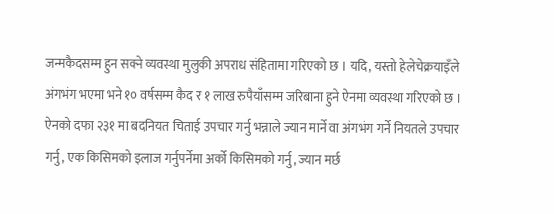जन्मकैदसम्म हुन सक्ने व्यवस्था मुलुकी अपराध संहितामा गरिएको छ । यदि, यस्तो हेलेचेक्रयाइँले अंगभंग भएमा भने १० वर्षसम्म कैद र १ लाख रुपैयाँसम्म जरिबाना हुने ऐनमा व्यवस्था गरिएको छ ।
ऐनको दफा २३१ मा बदनियत चिताई उपचार गर्नु भन्नाले ज्यान मार्ने वा अंगभंग गर्ने नियतले उपचार गर्नु, एक किसिमको इलाज गर्नुपर्नेमा अर्को किसिमको गर्नु, ज्यान मर्छ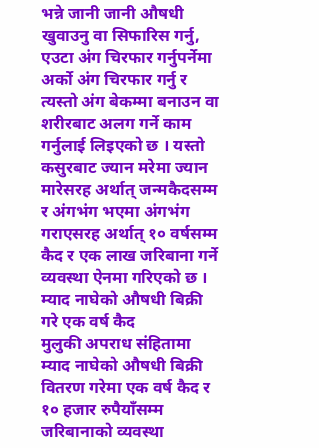भन्ने जानी जानी औषधी खुवाउनु वा सिफारिस गर्नु, एउटा अंग चिरफार गर्नुपर्नेमा अर्को अंग चिरफार गर्नु र त्यस्तो अंग बेकम्मा बनाउन वा शरीरबाट अलग गर्ने काम गर्नुलाई लिइएको छ । यस्तो कसुरबाट ज्यान मरेमा ज्यान मारेसरह अर्थात् जन्मकैदसम्म र अंगभंग भएमा अंगभंग गराएसरह अर्थात् १० वर्षसम्म कैद र एक लाख जरिबाना गर्ने व्यवस्था ऐनमा गरिएको छ ।
म्याद नाघेको औषधी बिक्री गरे एक वर्ष कैद
मुलुकी अपराध संहितामा म्याद नाघेको औषधी बिक्री वितरण गरेमा एक वर्ष कैद र १० हजार रुपैयाँसम्म जरिबानाको व्यवस्था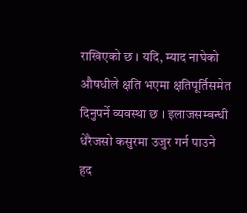राखिएको छ । यदि, म्याद नाघेको औषधीले क्षति भएमा क्षतिपूर्तिसमेत दिनुपर्ने व्यवस्था छ । इलाजसम्बन्धी धेरैजसो कसुरमा उजुर गर्न पाउने हद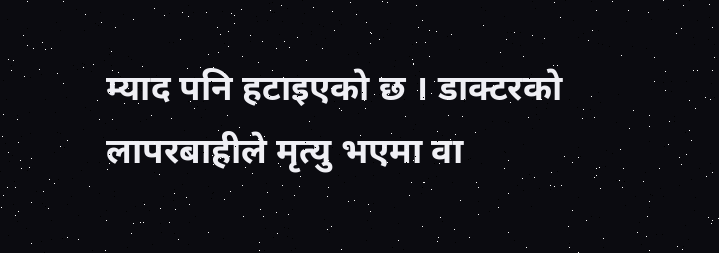म्याद पनि हटाइएको छ । डाक्टरको लापरबाहीले मृत्यु भएमा वा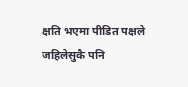क्षति भएमा पीडित पक्षले जहिलेसुकै पनि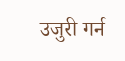उजुरी गर्न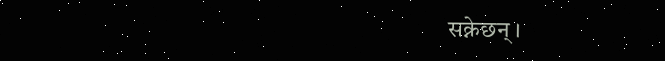सक्नेछन् ।